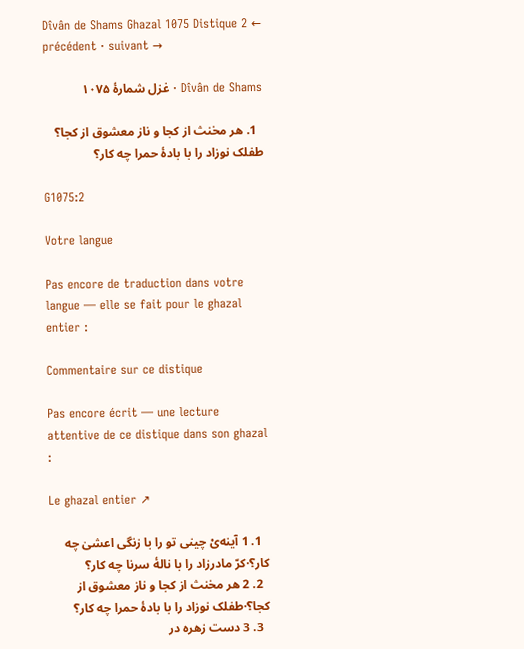Dîvân de Shams Ghazal 1075 Distique 2 ← précédent · suivant →

Dîvân de Shams · غزل شمارهٔ ۱۰۷۵

  1. هر مخنث از کجا و ناز معشوق از کجا‌؟ طفلک نوزاد را با بادهٔ حمرا چه کار‌؟

G1075:2

Votre langue

Pas encore de traduction dans votre langue — elle se fait pour le ghazal entier :

Commentaire sur ce distique

Pas encore écrit — une lecture attentive de ce distique dans son ghazal :

Le ghazal entier ↗

  1. 1 آینه‌یْ چینی تو را با زنگی اعشیٰ چه کار‌؟·کرّ مادرزاد را با نالهٔ سرنا چه کار‌؟
  2. 2 هر مخنث از کجا و ناز معشوق از کجا‌؟·طفلک نوزاد را با بادهٔ حمرا چه کار‌؟
  3. 3 دست زهره در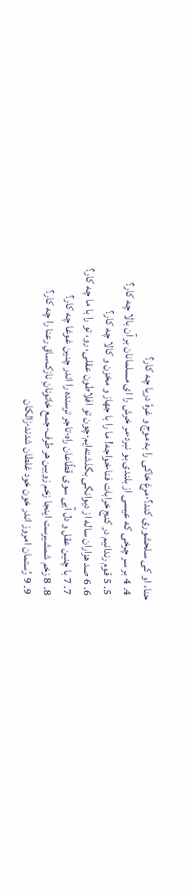حنا‌، او کی سلحشوری کند‌؟·مرغ خاکی را به موج و غرهٔ دریا چه کار‌؟
  4. 4 بر سر چرخی که عیسی از بلندی بو نبرد·مر خرش را ای مسلمانان بر آن بالا چه کار‌؟
  5. 5 قوم رندانیم در کنج خرابات فنا·خواجه! ما را با جهاز و مخزن و کالا چه کار‌؟
  6. 6 صد هزاران ساله از دیوانگی بگذشته‌ایم·چون تو افلاطون عقلی‌، رو‌، تو را با ما چه کار‌؟
  7. 7 با چنین عقل و دل آیی سوی قطّاعان راه·تاجر ترسنده را اندر چنین غوغا چه کار‌؟
  8. 8 زخم شمشیر‌ست اینجا زخم زوبین هر طرف·جمع خاتونان‌ِ نازک‌ساق‌ِ رعنا را چه کار‌؟
  9. 9 رُستمان امروز اندر خون خود غلطان شدند·زالکان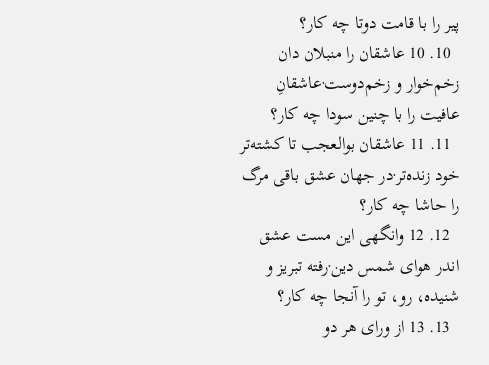پیر را با قامت دوتا چه کار‌؟
  10. 10 عاشقان را منبلان دان زخم‌خوار و زخم‌دوست·عاشقانِ عافیت را با چنین سودا چه کار‌؟
  11. 11 عاشقان بوالعجب تا کشته‌تر خود زنده‌تر·در جهان عشق باقی مرگ را حاشا چه کار‌؟
  12. 12 وانگهی این مست عشق اندر هوای شمس دین·رفته تبریز و شنیده‌، رو‌، تو را آنجا چه کار‌؟
  13. 13 از ورای هر دو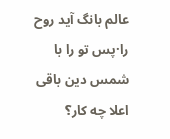عالم بانگ آید روح را·پس تو را با شمس دین باقی اعلا چه کار‌؟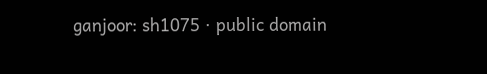ganjoor: sh1075 · public domain